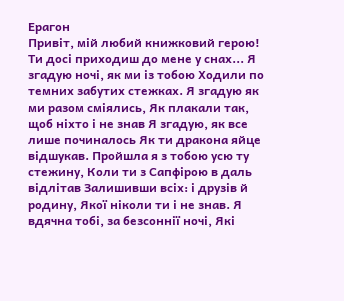Ерагон
Привіт, мій любий книжковий герою! Ти досі приходиш до мене у снах... Я згадую ночі, як ми із тобою Ходили по темних забутих стежках. Я згадую як ми разом сміялись, Як плакали так, щоб ніхто і не знав Я згадую, як все лише починалось Як ти дракона яйце відшукав. Пройшла я з тобою усю ту стежину, Коли ти з Сапфірою в даль відлітав Залишивши всіх: і друзів й родину, Якої ніколи ти і не знав. Я вдячна тобі, за безсоннії ночі, Які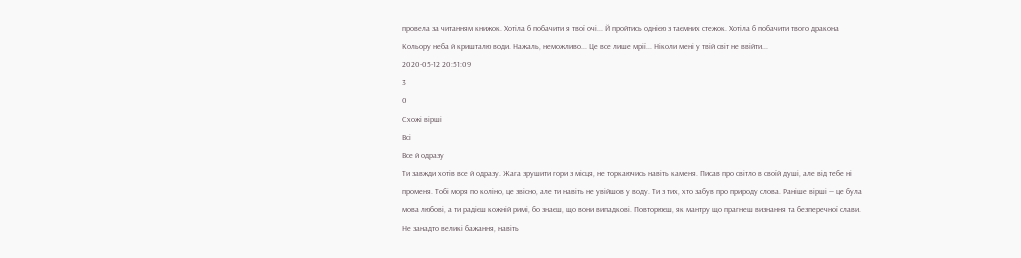провела за читанням книжок. Хотіла б побачити я твої очі... Й пройтись однією з таємних стежок. Хотіла б побачити твого дракона Кольору неба й кришталю води. Нажаль, неможливо... Це все лише мрії... Ніколи мені у твій світ не ввійти...
2020-05-12 20:51:09
3
0
Схожі вірші
Всі
Все й одразу
Ти завжди хотів все й одразу. Жага зрушити гори з місця, не торкаючись навіть каменя. Писав про світло в своїй душі, але від тебе ні променя. Тобі моря по коліно, це звісно, але ти навіть не увійшов у воду. Ти з тих, хто забув про природу слова. Раніше вірші — це була мова любові, а ти радієш кожній римі, бо знаєш, що вони випадкові. Повторюєш, як мантру що прагнеш визнання та безперечної слави. Не занадто великі бажання, навіть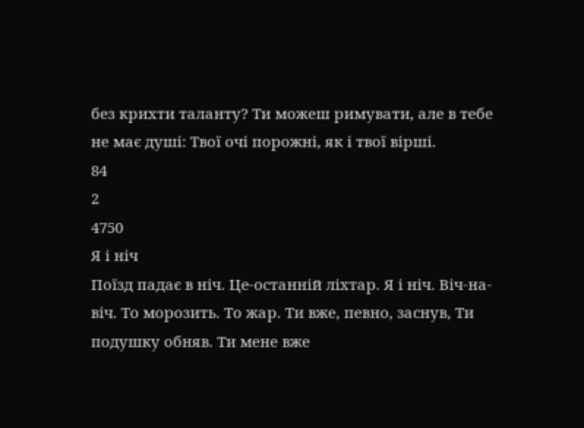без крихти таланту? Ти можеш римувати, але в тебе не має душі: Твої очі порожні, як і твої вірші.
84
2
4750
Я і ніч
Поїзд падає в ніч. Це-останній ліхтар. Я і ніч. Віч-на-віч. То морозить. То жар. Ти вже, певно, заснув, Ти подушку обняв. Ти мене вже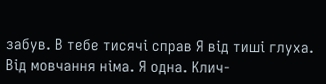забув. В тебе тисячі справ Я від тиші глуха. Від мовчання німа. Я одна. Клич-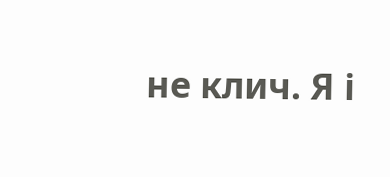не клич. Я і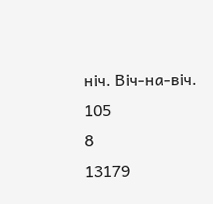ніч. Віч-на-віч.
105
8
13179